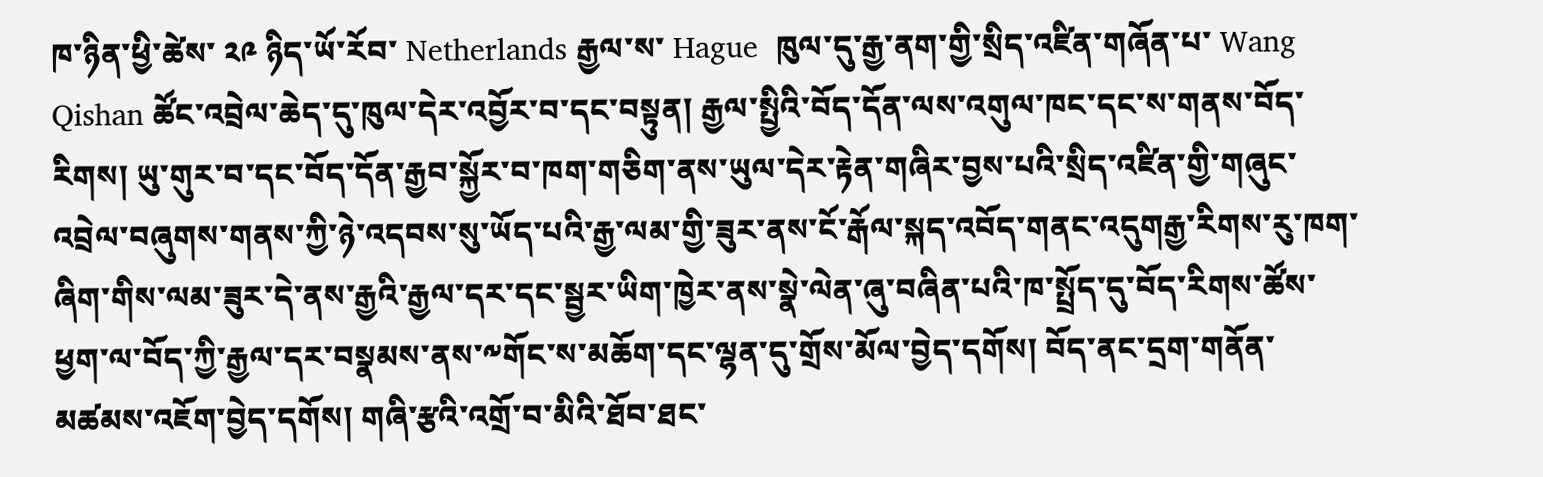ཁ་ཉིན་ཕྱི་ཚེས་ ༢༩ ཉིད་ཡོ་རོབ་ Netherlands རྒྱལ་ས་ Hague  ཁུལ་དུ་རྒྱ་ནག་གྱི་སྲིད་འཛིན་གཞོན་པ་ Wang Qishan ཚོང་འབྲེལ་ཆེད་དུ་ཁུལ་དེར་འབྱོར་བ་དང་བསྟུན། རྒྱལ་སྤྱིའི་བོད་དོན་ལས་འགུལ་ཁང་དང་ས་གནས་བོད་རིགས། ཡུ་གུར་བ་དང་བོད་དོན་རྒྱབ་སྐྱོར་བ་ཁག་གཅིག་ནས་ཡུལ་དེར་རྟེན་གཞིར་བྱས་པའི་སྲིད་འཛིན་གྱི་གཞུང་འབྲེལ་བཞུགས་གནས་ཀྱི་ཉེ་འདབས་སུ་ཡོད་པའི་རྒྱ་ལམ་གྱི་ཟུར་ནས་ངོ་རྒོལ་སྐད་འབོད་གནང་འདུགརྒྱ་རིགས་རུ་ཁག་ཞིག་གིས་ལམ་ཟུར་དེ་ནས་རྒྱའི་རྒྱལ་དར་དང་སྦྱར་ཡིག་ཁྱེར་ནས་སྣེ་ལེན་ཞུ་བཞིན་པའི་ཁ་སྤྲོད་དུ་བོད་རིགས་ཚོས་ཕྱག་ལ་བོད་ཀྱི་རྒྱལ་དར་བསྣམས་ནས་༸གོང་ས་མཆོག་དང་ལྷན་དུ་གྲོས་མོལ་བྱེད་དགོས། བོད་ནང་དྲག་གནོན་མཚམས་འཇོག་བྱེད་དགོས། གཞི་རྩའི་འགྲོ་བ་མིའི་ཐོབ་ཐང་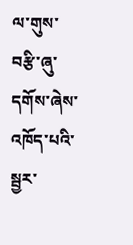ལ་གུས་བརྩི་ཞུ་དགོས་ཞེས་འཁོད་པའི་སྦྱར་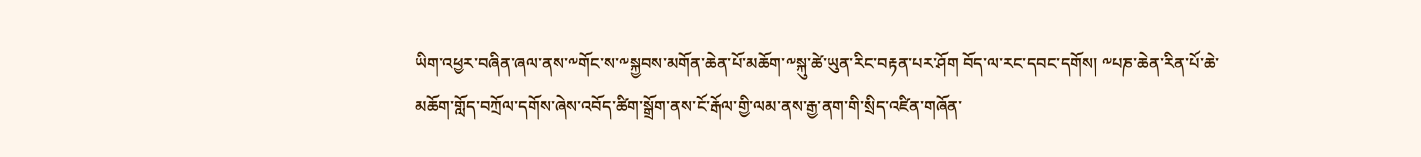ཡིག་འཕྱར་བཞིན་ཞལ་ནས་༸གོང་ས་༸སྐྱབས་མགོན་ཆེན་པོ་མཆོག་༸སྐུ་ཚེ་ཡུན་རིང་བརྟན་པར་ཤོག བོད་ལ་རང་དབང་དགོས། ༸པཎ་ཆེན་རིན་པོ་ཆེ་མཆོག་གློད་བཀྲོལ་དགོས་ཞེས་འབོད་ཚིག་སྒྲོག་ནས་ངོ་རྒོལ་གྱི་ལམ་ནས་རྒྱ་ནག་གི་སྲིད་འཛིན་གཞོན་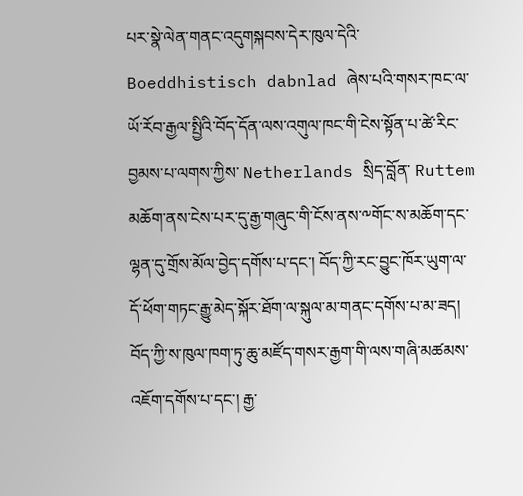པར་སྣེ་ལེན་གནང་འདུགསྐབས་དེར་ཁུལ་དེའི་ Boeddhistisch dabnlad ཞེས་པའི་གསར་ཁང་ལ་ཡོ་རོབ་རྒྱལ་སྤྱིའི་བོད་དོན་ལས་འགུལ་ཁང་གི་ངེས་སྟོན་པ་ཚེ་རིང་བྱམས་པ་ལགས་ཀྱིས་ Netherlands སྲིད་བློན་ Ruttem མཆོག་ནས་ངེས་པར་དུ་རྒྱ་གཞུང་གི་ངོས་ནས་༸གོང་ས་མཆོག་དང་ལྷན་དུ་གྲོས་མོལ་བྱེད་དགོས་པ་དང་། བོད་ཀྱི་རང་བྱུང་ཁོར་ཡུག་ལ་དོ་ཕོག་གཏང་རྒྱུ་མེད་སྐོར་ཐོག་ལ་སྐུལ་མ་གནང་དགོས་པ་མ་ཟད། བོད་ཀྱི་ས་ཁུལ་ཁག་ཏུ་ཆུ་མཛོད་གསར་རྒྱག་གི་ལས་གཞི་མཚམས་འཇོག་དགོས་པ་དང་། རྒྱ་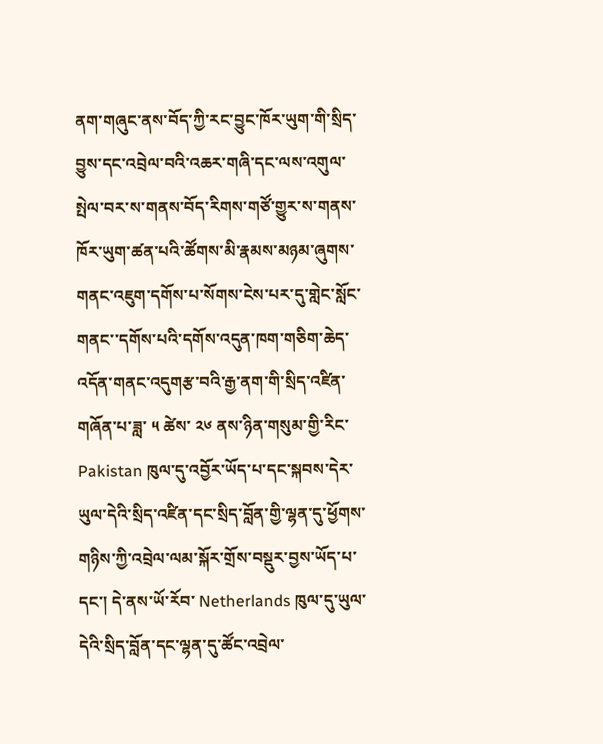ནག་གཞུང་ནས་བོད་ཀྱི་རང་བྱུང་ཁོར་ཡུག་གི་སྲིད་བྱུས་དང་འབྲེལ་བའི་འཆར་གཞི་དང་ལས་འགུལ་སྤེལ་བར་ས་གནས་བོད་རིགས་གཙོ་གྱུར་ས་གནས་ཁོར་ཡུག་ཚན་པའི་ཚོགས་མི་རྣམས་མཉམ་ཞུགས་གནང་འཇུག་དགོས་པ་སོགས་ངེས་པར་དུ་གླེང་སློང་གནང་་དགོས་པའི་དགོས་འདུན་ཁག་གཅིག་ཆེད་འདོན་གནང་འདུགརྩ་བའི་རྒྱ་ནག་གི་སྲིད་འཛིན་གཞོན་པ་ཟླ་ ༥ ཚེས་ ༢༦ ནས་ཉིན་གསུམ་གྱི་རིང་ Pakistan ཁུལ་དུ་འབྱོར་ཡོད་པ་དང་སྐབས་དེར་ཡུལ་དེའི་སྲིད་འཛིན་དང་སྲིད་བློན་གྱི་ལྷན་དུ་ཕྱོགས་གཉིས་ཀྱི་འབྲེལ་ལམ་སྐོར་གྲོས་བསྡུར་བྱས་ཡོད་པ་དང་། དེ་ནས་ཡོ་རོབ་ Netherlands ཁུལ་དུ་ཡུལ་དེའི་སྲིད་བློན་དང་ལྷན་དུ་ཚོང་འབྲེལ་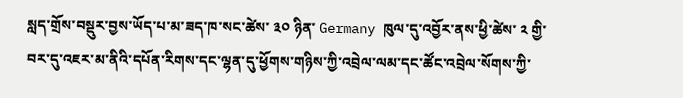སླད་གྲོས་བསྡུར་བྱས་ཡོད་པ་མ་ཟད་ཁ་སང་ཚེས་ ༣༠ ཉིན་ Germany ཁུལ་དུ་འབྱོར་ནས་ཕྱི་ཚེས་ ༢ གྱི་བར་དུ་འཇར་མ་ནིའི་དཔོན་རིགས་དང་ལྷན་དུ་ཕྱོགས་གཉིས་ཀྱི་འབྲེལ་ལམ་དང་ཚོང་འབྲེལ་སོགས་ཀྱི་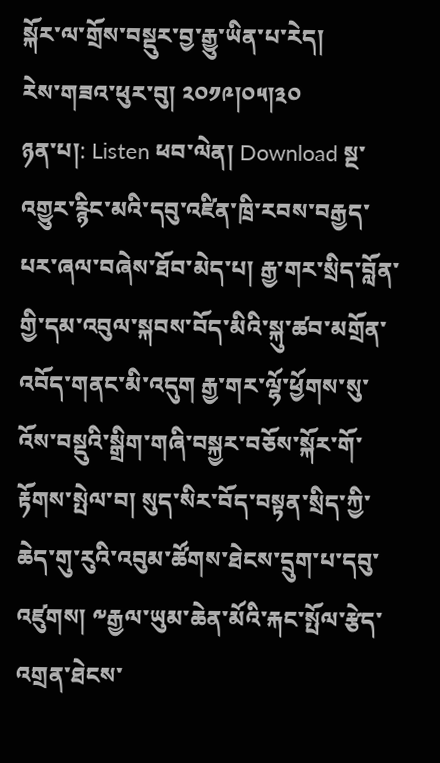སྐོར་ལ་གྲོས་བསྡུར་བྱ་རྒྱུ་ཡིན་པ་རེད།
རེས་གཟའ་ཕུར་བུ། ༢༠༡༩།༠༥།༣༠
ཉན་པ།: Listen ཕབ་ལེན། Download སྔ་འགྱུར་རྙིང་མའི་དབུ་འཛིན་ཁྲི་རབས་བརྒྱད་པར་ཞལ་བཞེས་ཐོབ་མེད་པ། རྒྱ་གར་སྲིད་བློན་གྱི་དམ་འབུལ་སྐབས་བོད་མིའི་སྐུ་ཚབ་མགྲོན་འབོད་གནང་མི་འདུག རྒྱ་གར་ལྷོ་ཕྱོགས་སུ་འོས་བསྡུའི་སྒྲིག་གཞི་བསྐྱར་བཅོས་སྐོར་གོ་རྟོགས་སྤེལ་བ། སུད་སིར་བོད་བསྟན་སྲིད་ཀྱི་ཆེད་གུ་རུའི་འབུམ་ཚོགས་ཐེངས་དྲུག་པ་དབུ་འཛུགས། ༸རྒྱལ་ཡུམ་ཆེན་མོའི་རྐང་སྤོལ་རྩེད་འགྲན་ཐེངས་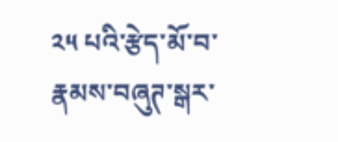༢༥ པའི་རྩེད་མོ་བ་རྣམས་བཞུཊ་སྒར་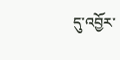དུ་འབྱོར་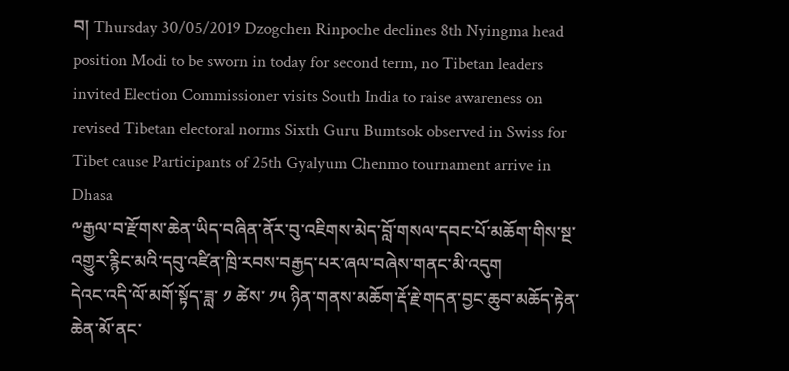བ། Thursday 30/05/2019 Dzogchen Rinpoche declines 8th Nyingma head position Modi to be sworn in today for second term, no Tibetan leaders invited Election Commissioner visits South India to raise awareness on revised Tibetan electoral norms Sixth Guru Bumtsok observed in Swiss for Tibet cause Participants of 25th Gyalyum Chenmo tournament arrive in Dhasa
༸རྒྱལ་བ་རྫོགས་ཆེན་ཡིད་བཞིན་ནོར་བུ་འཇིགས་མེད་བློ་གསལ་དབང་པོ་མཆོག་གིས་སྔ་འགྱུར་རྙིང་མའི་དབུ་འཛིན་ཁྲི་རབས་བརྒྱད་པར་ཞལ་བཞེས་གནང་མི་འདུག
དེའང་འདི་ལོ་མགོ་སྟོད་ཟླ་ ༡ ཚེས་ ༡༥ ཉིན་གནས་མཆོག་རྡོ་རྗེ་གདན་བྱང་ཆུབ་མཆོད་རྟེན་ཆེན་མོ་ནང་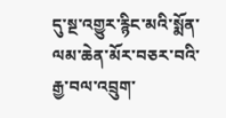དུ་སྔ་འགྱུར་རྙིང་མའི་སྨོན་ལམ་ཆེན་མོར་བཅར་བའི་རྒྱ་བལ་འབྲུག་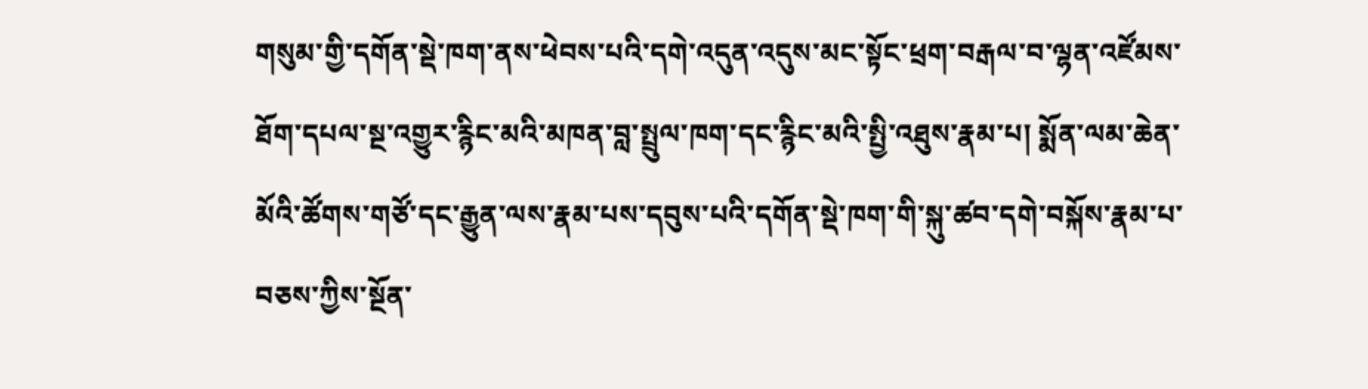གསུམ་གྱི་དགོན་སྡེ་ཁག་ནས་ཕེབས་པའི་དགེ་འདུན་འདུས་མང་སྟོང་ཕྲག་བརྒལ་བ་ལྷན་འཛོམས་ཐོག་དཔལ་སྔ་འགྱུར་རྙིང་མའི་མཁན་བླ་སྤྲུལ་ཁག་དང་རྙིང་མའི་སྤྱི་འཐུས་རྣམ་པ། སྨོན་ལམ་ཆེན་མོའི་ཚོགས་གཙོ་དང་རྒྱུན་ལས་རྣམ་པས་དབུས་པའི་དགོན་སྡེ་ཁག་གི་སྐུ་ཚབ་དགེ་བསྐོས་རྣམ་པ་བཅས་ཀྱིས་སྔོན་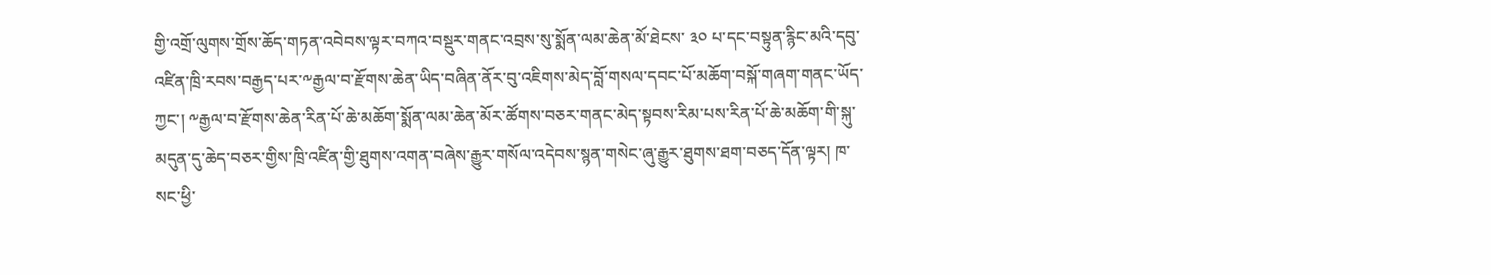གྱི་འགྲོ་ལུགས་གྲོས་ཆོད་གཏན་འབེབས་ལྟར་བཀའ་བསྡུར་གནང་འབྲས་སུ་སྨོན་ལམ་ཆེན་མོ་ཐེངས་ ༣༠ པ་དང་བསྟུན་རྙིང་མའི་དབུ་འཛིན་ཁྲི་རབས་བརྒྱད་པར་༸རྒྱལ་བ་རྫོགས་ཆེན་ཡིད་བཞིན་ནོར་བུ་འཇིགས་མེད་བློ་གསལ་དབང་པོ་མཆོག་བསྐོ་གཞག་གནང་ཡོད་ཀྱང་། ༸རྒྱལ་བ་རྫོགས་ཆེན་རིན་པོ་ཆེ་མཆོག་སྨོན་ལམ་ཆེན་མོར་ཚོགས་བཅར་གནང་མེད་སྟབས་རིམ་པས་རིན་པོ་ཆེ་མཆོག་གི་སྐུ་མདུན་དུ་ཆེད་བཅར་གྱིས་ཁྲི་འཛིན་གྱི་ཐུགས་འགན་བཞེས་རྒྱུར་གསོལ་འདེབས་སྙན་གསེང་ཞུ་རྒྱུར་ཐུགས་ཐག་བཅད་དོན་ལྟར། ཁ་སང་ཕྱི་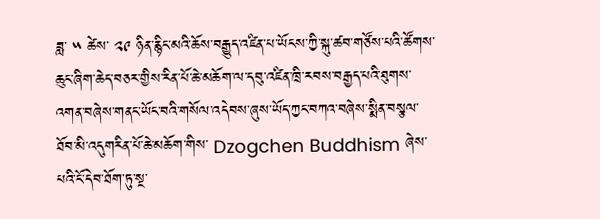ཟླ་ ༥ ཚེས་ ༢༩ ཉིན་རྙིང་མའི་ཆོས་བརྒྱུད་འཛིན་པ་ཡོངས་ཀྱི་སྐུ་ཚབ་གཙོས་པའི་ཚོགས་ཆུང་ཞིག་ཆེད་བཅར་གྱིས་རིན་པོ་ཆེ་མཆོག་ལ་དབུ་འཛིན་ཁྲི་རབས་བརྒྱད་པའི་ཐུགས་འགན་བཞེས་གནང་ཡོང་བའི་གསོལ་འདེབས་ཞུས་ཡོད་ཀྱང་བཀའ་བཞེས་སྨིན་བསྩལ་ཐོབ་མི་འདུགརིན་པོ་ཆེ་མཆོག་གིས་ Dzogchen Buddhism ཞེས་པའི་ངོ་དེབ་ཐོག་ཏུ་སྔ་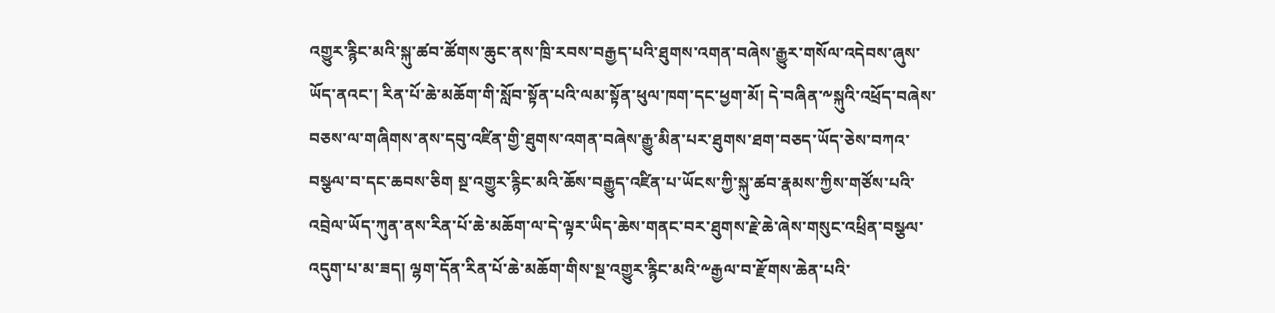འགྱུར་རྙིང་མའི་སྐུ་ཚབ་ཚོགས་ཆུང་ནས་ཁྲི་རབས་བརྒྱད་པའི་ཐུགས་འགན་བཞེས་རྒྱུར་གསོལ་འདེབས་ཞུས་ཡོད་ནའང་། རིན་པོ་ཆེ་མཆོག་གི་སློབ་སྟོན་པའི་ལམ་སྟོན་ཕུལ་ཁག་དང་ཕྱག་མོ། དེ་བཞིན་༸སྐུའི་འཕྲོད་བཞེས་བཅས་ལ་གཞིགས་ནས་དབུ་འཛིན་གྱི་ཐུགས་འགན་བཞེས་རྒྱུ་མིན་པར་ཐུགས་ཐག་བཅད་ཡོད་ཅེས་བཀའ་བསྩལ་བ་དང་ཆབས་ཅིག སྔ་འགྱུར་རྙིང་མའི་ཆོས་བརྒྱུད་འཛིན་པ་ཡོངས་ཀྱི་སྐུ་ཚབ་རྣམས་ཀྱིས་གཙོས་པའི་འབྲེལ་ཡོད་ཀུན་ནས་རིན་པོ་ཆེ་མཆོག་ལ་དེ་ལྟར་ཡིད་ཆེས་གནང་བར་ཐུགས་རྗེ་ཆེ་ཞེས་གསུང་འཕྲིན་བསྩལ་འདུག་པ་མ་ཟད། ལྷག་དོན་རིན་པོ་ཆེ་མཆོག་གིས་སྔ་འགྱུར་རྙིང་མའི་༸རྒྱལ་བ་རྫོགས་ཆེན་པའི་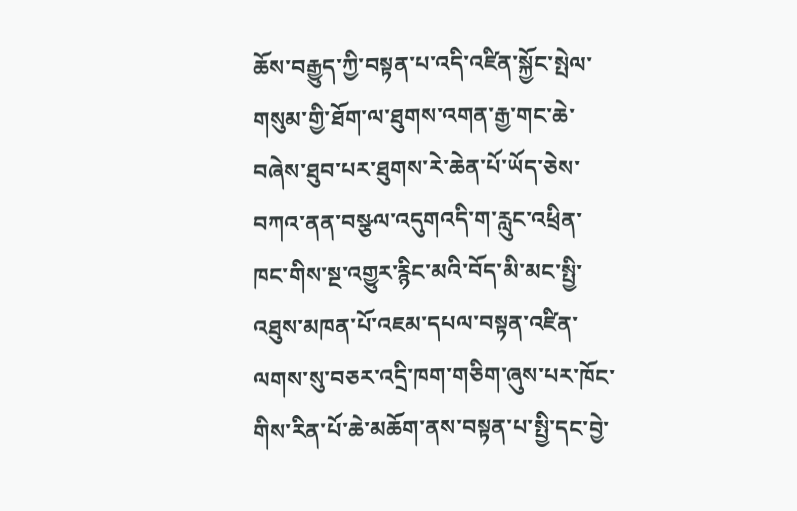ཆོས་བརྒྱུད་ཀྱི་བསྟན་པ་འདི་འཛིན་སྐྱོང་སྤེལ་གསུམ་གྱི་ཐོག་ལ་ཐུགས་འགན་རྒྱ་གང་ཆེ་བཞེས་ཐུབ་པར་ཐུགས་རེ་ཆེན་པོ་ཡོད་ཅེས་བཀའ་ནན་བསྩལ་འདུགའདི་ག་རླུང་འཕྲིན་ཁང་གིས་སྔ་འགྱུར་རྙིང་མའི་བོད་མི་མང་སྤྱི་འཐུས་མཁན་པོ་འཇམ་དཔལ་བསྟན་འཛིན་ལགས་སུ་བཅར་འདྲི་ཁག་གཅིག་ཞུས་པར་ཁོང་གིས་རིན་པོ་ཆེ་མཆོག་ནས་བསྟན་པ་སྤྱི་དང་བྱེ་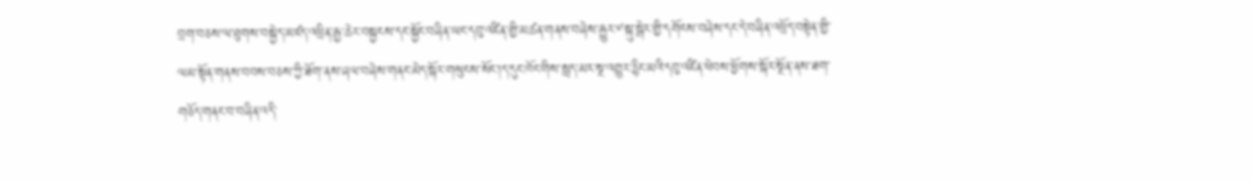བྲག་བཅས་ལ་ཐུགས་བསྐྱེད་མཛད་འཕྲིན་རྒྱ་ཆེར་བསྐྱངས་དང་སྐྱོང་བཞིན་ཡང་དབུ་འཛིན་གྱི་མཚན་གནས་བཞེས་རྒྱུར་༸སྐུ་སྒེར་གྱི་དགོངས་བཞེས་དང་དེ་བཞིན་འཕྲོད་བསྟེན་གྱི་ལམ་སྟོན་གནས་བབས་བཅས་ཀྱི་ཐོག་ནས་ཞལ་བཞེས་གནང་མེད་སྐོར་གསུངས་སོང་།ད་དུང་ཁོང་གིས་སླད་མར་སྔ་འགྱུར་རྙིང་མའི་དབུ་འཛིན་ཕེབས་ཕྱོགས་སྐོར་སྔོན་ནས་ཐག་གཅོད་གནང་བ་བཞིན་འདི་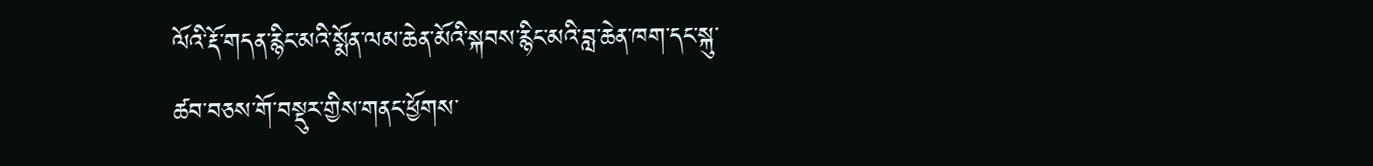ལོའི་རྡོ་གདན་རྙིང་མའི་སྨོན་ལམ་ཆེན་མོའི་སྐབས་རྙིང་མའི་བླ་ཆེན་ཁག་དང་སྐུ་ཚབ་བཅས་གོ་བསྡུར་གྱིས་གནང་ཕྱོགས་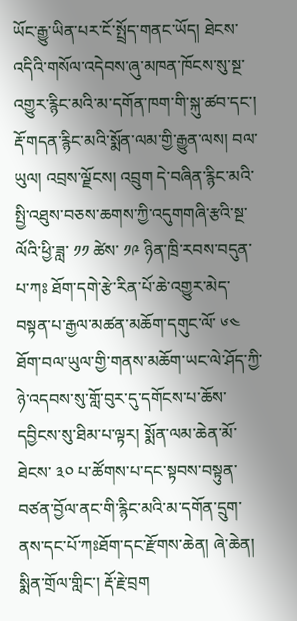ཡོང་རྒྱུ་ཡིན་པར་ངོ་སྤྲོད་གནང་ཡོད། ཐེངས་འདིའི་གསོལ་འདེབས་ཞུ་མཁན་ཁོངས་སུ་སྔ་འགྱུར་རྙིང་མའི་མ་དགོན་ཁག་གི་སྐུ་ཚབ་དང་། རྡོ་གདན་རྙིང་མའི་སྨོན་ལམ་གྱི་རྒྱུན་ལས། བལ་ཡུལ། འབྲས་ལྗོངས། འབྲུག དེ་བཞིན་རྙིང་མའི་སྤྱི་འཐུས་བཅས་ཆགས་ཀྱི་འདུགགཞི་རྩའི་སྔ་ལོའི་ཕྱི་ཟླ་ ༡༡ ཚེས་ ༡༩ ཉིན་ཁྲི་རབས་བདུན་པ་ཀཿ ཐོག་དགེ་རྩེ་རིན་པོ་ཆེ་འགྱུར་མེད་བསྟན་པ་རྒྱལ་མཚན་མཆོག་དགུང་ལོ་ ༦༤ ཐོག་བལ་ཡུལ་གྱི་གནས་མཆོག་ཡང་ལེ་ཤོད་ཀྱི་ཉེ་འདབས་སུ་གློ་བུར་དུ་དགོངས་པ་ཆོས་དབྱིངས་སུ་ཐིམ་པ་ལྟར། སྨོན་ལམ་ཆེན་མོ་ཐེངས་ ༣༠ པ་ཚོགས་པ་དང་སྟབས་བསྟུན་བཙན་བྱོལ་ནང་གི་རྙིང་མའི་མ་དགོན་དྲུག་ནས་དང་པོ་ཀཿཐོག་དང་རྫོགས་ཆེན། ཞེ་ཆེན། སྨིན་གྲོལ་གླིང་། རྡོ་རྗེ་བྲག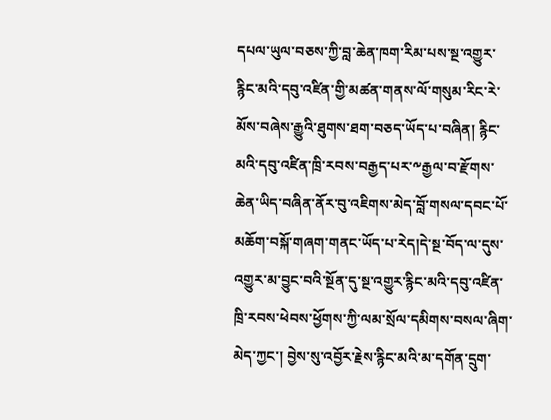དཔལ་ཡུལ་བཅས་ཀྱི་བླ་ཆེན་ཁག་རིམ་པས་སྔ་འགྱུར་རྙིང་མའི་དབུ་འཛིན་གྱི་མཚན་གནས་ལོ་གསུམ་རིང་རེ་མོས་བཞེས་རྒྱུའི་ཐུགས་ཐག་བཅད་ཡོད་པ་བཞིན། རྙིང་མའི་དབུ་འཛིན་ཁྲི་རབས་བརྒྱད་པར་༸རྒྱལ་བ་རྫོགས་ཆེན་ཡིད་བཞིན་ནོར་བུ་འཇིགས་མེད་བློ་གསལ་དབང་པོ་མཆོག་བསྐོ་གཞག་གནང་ཡོད་པ་རེད།དེ་སྔ་བོད་ལ་དུས་འགྱུར་མ་བྱུང་བའི་སྔོན་དུ་སྔ་འགྱུར་རྙིང་མའི་དབུ་འཛིན་ཁྲི་རབས་ཕེབས་ཕྱོགས་ཀྱི་ལམ་སྲོལ་དམིགས་བསལ་ཞིག་མེད་ཀྱང་། བྱེས་སུ་འབྱོར་རྗེས་རྙིང་མའི་མ་དགོན་དྲུག་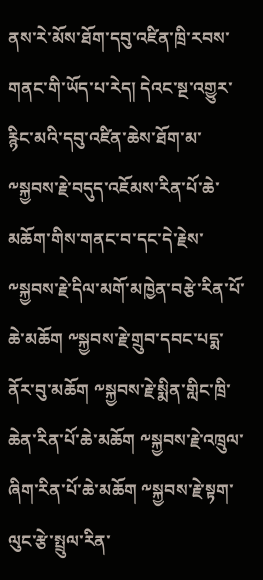ནས་རེ་མོས་ཐོག་དབུ་འཛིན་ཁྲི་རབས་གནང་གི་ཡོད་པ་རེད། དེའང་སྔ་འགྱུར་རྙིང་མའི་དབུ་འཛིན་ཆེས་ཐོག་མ་༸སྐྱབས་རྗེ་བདུད་འཇོམས་རིན་པོ་ཆེ་མཆོག་གིས་གནང་བ་དང་དེ་རྗེས་༸སྐྱབས་རྗེ་དིལ་མགོ་མཁྱེན་བརྩེ་རིན་པོ་ཆེ་མཆོག ༸སྐྱབས་རྗེ་གྲུབ་དབང་པདྨ་ནོར་བུ་མཆོག ༸སྐྱབས་རྗེ་སྨིན་གླིང་ཁྲི་ཆེན་རིན་པོ་ཆེ་མཆོག ༸སྐྱབས་རྗེ་འཁྲུལ་ཞིག་རིན་པོ་ཆེ་མཆོག ༸སྐྱབས་རྗེ་སྟག་ལུང་རྩེ་སྤྲུལ་རིན་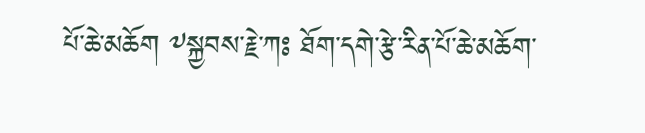པོ་ཆེ་མཆོག ༸སྐྱབས་རྗེ་ཀཿ ཐོག་དགེ་རྩེ་རིན་པོ་ཆེ་མཆོག་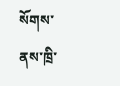སོགས་ནས་ཁྲི་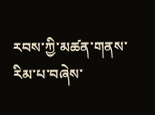རབས་ཀྱི་མཚན་གནས་རིམ་པ་བཞེས་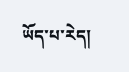ཡོད་པ་རེད།